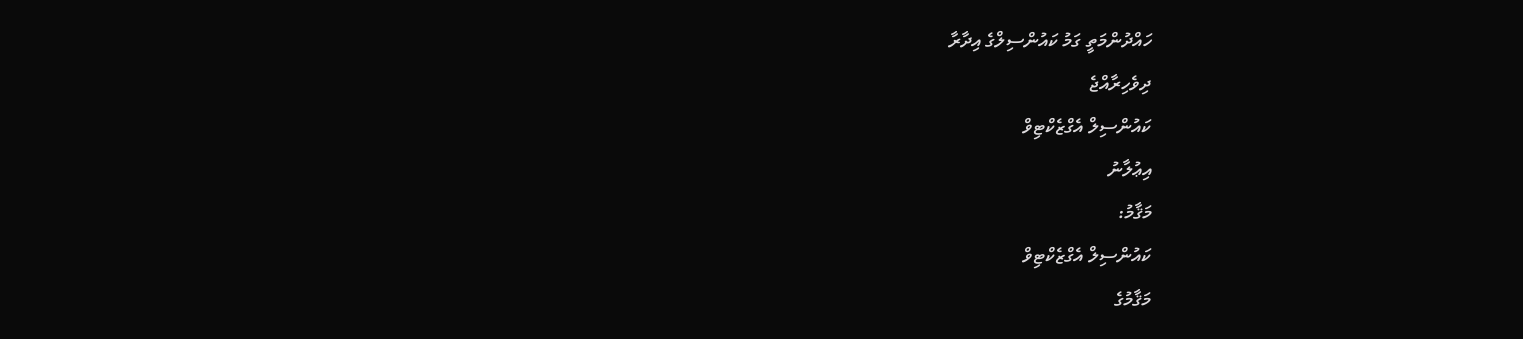ހައްދުންމަތީ ގަމު ކައުންސިލްގެ އިދާރާ
ދިވެހިރާއްޖެ
ކައުންސިލް އެގްޒެކްޓިވް
އިޢުލާނު
މަޤާމު:
ކައުންސިލް އެގްޒެކްޓިވް
މަޤާމުގެ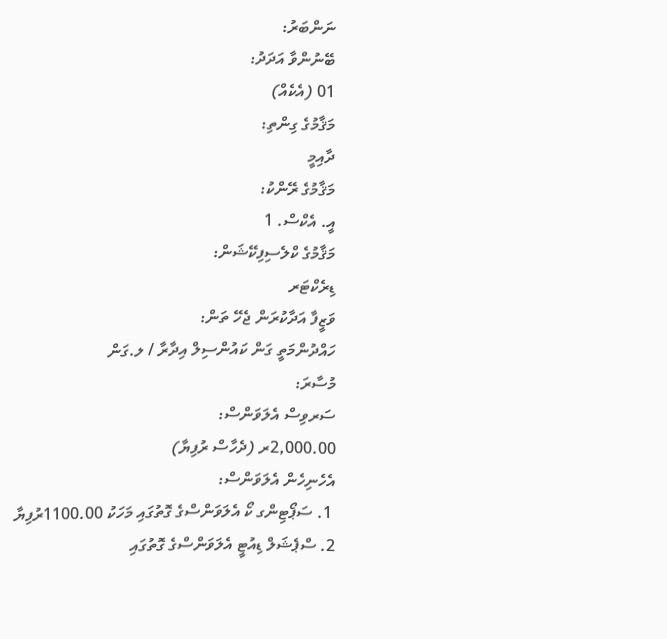ނަންބަރު:
ބޭނުންވާ އަދަދު:
01 (އެކެއް)
މަޤާމުގެ ގިންތި:
ދާއިމީ
މަޤާމުގެ ރޭންކު:
އީ. އެކްސް. 1
މަޤާމުގެ ކްލެސިފިކޭޝަން:
ޑިރެކްޓަރ
ވަޒީފާ އަދާކުރަން ޖެހޭ ތަން:
ހައްދުންމަތީ ގަން ކައުންސިލް އިދާރާ / ލ.ގަން
މުސާރަ:
ސަރވިސް އެލަވަންސް:
2,000.00ރ (ދެހާސް ރުފިޔާ)
އެހެނިހެން އެލަވަންސް:
 1. ސަޕޯޓިންގ ކޯ އެލަވަންސްގެ ގޮތުގައި މަހަކު 1100.00ރުފިޔާ
2. ސްޕެޝަލް ޑިއުޓީ އެލަވަންސްގެ ގޮތުގައި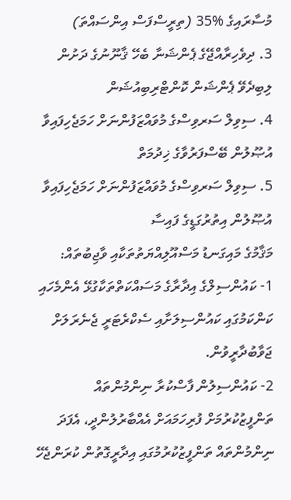މުސާރައިގެ %35 (ތިރީސްފަސް އިންސައްތަ)
3. ދިވެހިރާއްޖޭގެ ޕެންޝަނާ ބެހޭ ޤާނޫނުގެ ދަށުން ލިބިދެވޭ ޕެންޝަން ކޮންޓްރިބިއުޝަން
4. ސިވިލް ސަރވިސްގެ މުވައްޒަފުންނަށް ހަމަޖެހިފައިވާ އުޞޫލުން ބޭސްފަރުވާގެ ޚިދުމަތް
5. ސިވިލް ސަރވިސްގެ މުވައްޒަފުންނަށް ހަމަޖެހިފައިވާ އުޞޫލުން އިތުރުގަޑީގެ ފައިސާ
މަޤާމުގެ މައިގަނޑު މަސްއޫލިއްޔަތުތަކާއި ވާޖިބުތައް:
1- ކައުންސިލްގެ އިދާރާގެ މަސައްކަތްތަކާގުޅޭ އެންމެހައި ކަންކަމުގައި ކައުންސިލަށާއި ސެކްރެޓަރީ ޖެނެރަލަށް ޖަވާބުދާރީވުން.
2- ކައުންސިލުން ފާސްކުރާ ނިންމުންތައް ތަންފީޒުކުރުމަށް ފުރިހަމައަށް އެއްބާރުލުންދީ، އެފަދަ ނިންމުންތައް ތަންފީޒުކުރުމުގައި އިދާރީގޮތުން ކުރަންޖެހޭ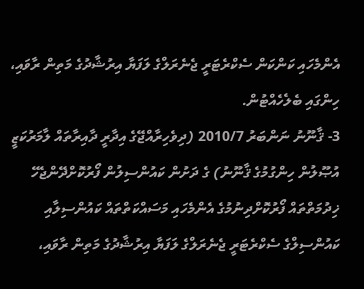އެންމެހައި ކަންކަން ސެކްރެޓަރީ ޖެނެރަލްގެ ލަފަޔާ އިރުޝާދުގެ މަތިން ރާވައި، ހިންގައި ބެލެހެއްޓުން.
3- ޤާނޫނު ނަންބަރު 2010/7 (ދިވެހިރާއްޖޭގެ އިދާރީ ދާއިރާތައް ލާމަރުކަޒީ އުޞޫލުން ހިންގުމުގެ ޤާނޫނު) ގެ ދަށުން ކައުންސިލުން ފޯރުކޮށްދޭންޖެހޭ ޚިދުމަތްތައް ފޯރުކޮށްދިނުމުގެ އެންމެހައި މަސައްކަތްތައް ކައުންސިލާއި ކައުންސިލްގެ ސެކްރެޓަރީ ޖެނެރަލްގެ ލަފަޔާ އިރުޝާދުގެ މަތިން ރާވައި،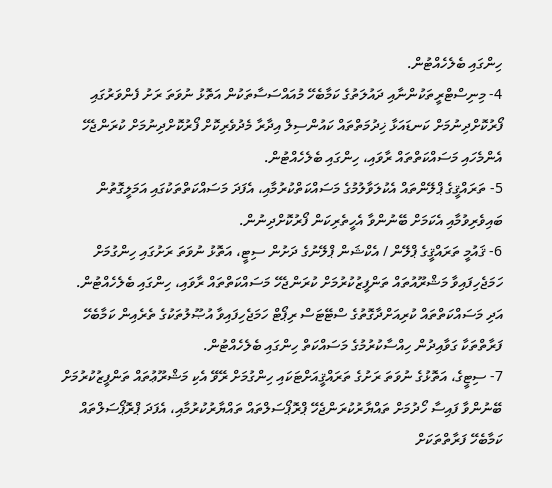ހިންގައި ބެލެހެއްޓުން.
4- މިނިސްޓްރީތަކުންނާއި ދައުލަތުގެ ކަމާބެހޭ މުއައްސަސާތަކުން އަތޮޅު ނުވަތަ ރަށު ފެންވަރުގައި ފޯރުކޮށްދިނުމަށް ކަނޑައަޅާ ޚިދުމަތްތައް ކައުންސިލް އިދާރާ މެދުވެރިކޮށް ފޯރުކޮށްދިނުމަށް ކުރަންޖެހޭ އެންމެހައި މަސައްކަތްތައް ރާވައި، ހިންގައި ބެލެހެއްޓުން.
5- ތަރައްޤީގެ ޕްލޭންތައް އެކުލަވާލުމުގެ މަސައްކަތްކުރުމާއި، އެފަދަ މަސައްކަތްތަކުގައި އަމަލީގޮތުން ބައިވެރިވުމާއި އެކަމަށް ބޭނުންވާ އެހީތެރިކަން ފޯރުކޮށްދިނުން.
6- ޤައުމީ ތަރައްޤީގެ ޕްލޭން / އެކްޝަން ޕްލޭނުގެ ދަށުން ސިޓީ، އަތޮޅު ނުވަތަ ރަށުގައި ހިންގުމަށް ހަމަޖެހިފައިވާ މަޝްރޫއުތައް ތަންފީޒުކުރުމަށް ކުރަންޖެހޭ މަސައްކަތްތައް ރާވައި، ހިންގައި ބެލެހެއްޓުން. އަދި މަސައްކަތްތައް ކުރިއަށްދާގޮތުގެ ސްޓޭޓަސް ރިޕޯޓް ހަމަޖެހިފައިވާ އުޞޫލުތަކުގެ ތެރެއިން ކަމާބެހޭ ފަރާތްތަކާ ގަވާއިދުން ހިއްސާކުރުމުގެ މަސައްކަތް ހިންގައި ބެލެހެއްޓުން.
7- ސިޓީގެ، އަތޮޅުގެ ނުވަތަ ރަށުގެ ތަރައްޤީއަށްޓަކައި ހިންގުމަށް ރޭވޭ އެކި މަޝްރޫޢުތައް ތަންފީޒުކުރުމަށް ބޭނުންވާ ފައިސާ ހޯދުމަށް ތައްޔާރުކުރަންޖެހޭ ޕްރޮޕޯސަލްތައް ތައްޔާރުކުރުމާއި، އެފަދަ ޕްރޮޕޯސަލްތައް ކަމާބެހޭ ފަރާތްތަކަށް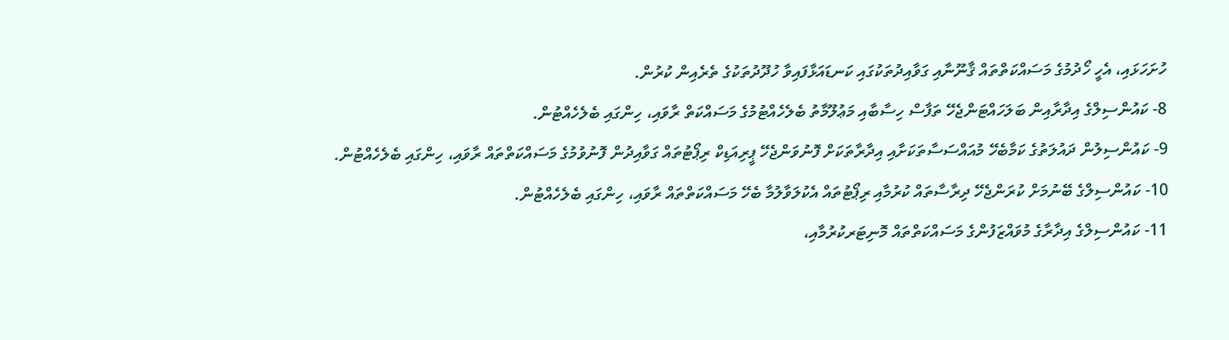ހުށަހަޅައި، އެހީ ހޯދުމުގެ މަސައްކަތްތައް ޤާނޫނާއި ގަވާއިދުތަކުގައި ކަނޑައަޅާފައިވާ ހުދޫދުތަކުގެ ތެރެއިން ކުރުން.
8- ކައުންސިލްގެ އިދާރާއިން ބަލަހައްޓަންޖެހޭ ތަފާސް ހިސާބާއި މަޢުލޫމާތު ބެލެހެއްޓުމުގެ މަސައްކަތް ރާވައި، ހިންގައި ބެލެހެއްޓުން.
9- ކައުންސިލުން ދައުލަތުގެ ކަމާބެހޭ މުއައްސަސާތަކަށާއި އިދާރާތަކަށް ފޮނުވަންޖެހޭ ޕީރިއަޑިކް ރިޕޯޓުތައް ގަވާއިދުން ފޮނުވުމުގެ މަސައްކަތްތައް ރާވައި، ހިންގައި ބެލެހެއްޓުން.
10- ކައުންސިލްގެ ބޭނުމަށް ކުރަންޖެހޭ ދިރާސާތައް ކުރުމާއި ރިޕޯޓުތައް އެކުލަވާލުމާ ބެހޭ މަސައްކަތްތައް ރާވައި، ހިންގައި ބެލެހެއްޓުން.
11- ކައުންސިލްގެ އިދާރާގެ މުވައްޒަފުންގެ މަސައްކަތްތައް މޮނިޓަރކުރުމާއި،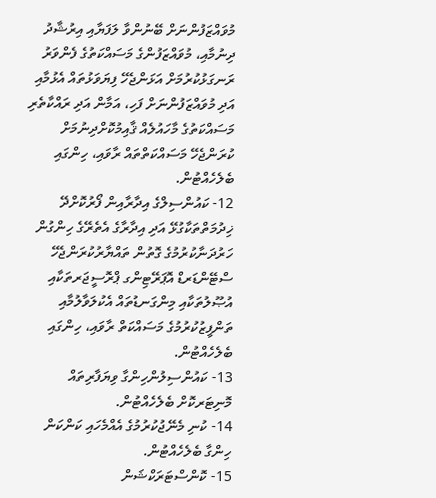މުވައްޒަފުންނަށް ބޭނުންވާ ލަފަޔާއި އިރުޝާދު ދިނުމާއި، މުވައްޒަފުންގެ މަސައްކަތުގެ ފެންވަރު ރަނގަޅުކުރުމަށް އަޅަންޖެހޭ ފިޔަވަޅުތައް އެޅުމާއި އަދި މުވައްޒަފުންނަށް ފަހި، އަމާން އަދި ރައްކާތެރި މަސައްކަތުގެ މާހައުލެއް ޤާއިމުކޮށްދިނުމަށް ކުރަންޖެހޭ މަސައްކަތްތައް ރާވައި، ހިންގައި ބެލެހެއްޓުން.
12- ކައުންސިލްގެ އިދާރާއިން ފޯރުކޮށްދޭ ޚިދުމަތްތަކާގުޅޭ އަދި އިދާރާގެ އެތެރޭގެ ހިންގުން ހަރުދަނާކުރުމުގެ ގޮތުން ތައްޔާރުކުރަންޖެހޭ ސްޓޭންޑަރޑް އޮޕަރޭޓިންގ ޕްރޮސީޖަރތަކާއި އުޞޫލުތަކާއި މިންގަނޑުތައް އެކުލަވާލުމާއި ތަންފީޒުކުރުމުގެ މަސައްކަތް ރާވައި، ހިންގައި ބެލެހެއްޓުން.
13- ކައުންސިލުންހިންގާ ވިޔަފާރިތައް މޮނިޓަރކޮށް ބެލެހެއްޓުން.
14- ކުނި މެނޭޖުކުރުމުގެ އެއްމެހައި ކަންކަން ހިންގާ ބެލެހެއްޓުން.
15- ކޮންސްޓަރަކްޝަން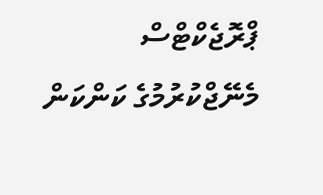ޕްރޮޖެކްޓްސް މެނޭޖްކުރުމުގެ ކަންކަން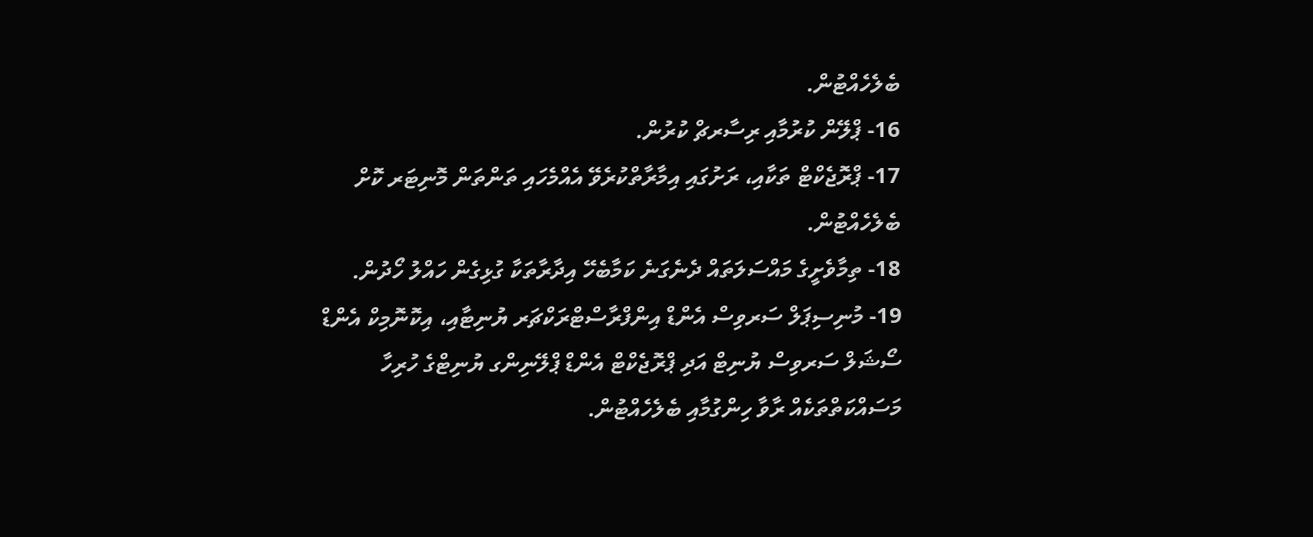ބެލެހެއްޓުން.
16- ޕްލޭން ކުރުމާއި ރިސާރޗް ކުރުން.
17- ޕްރޮޖެކްޓް ތަކާއި، ރަށުގައި އިމާރާތްކުރެވޭ އެއްމެހައި ތަންތަން މޮނިޓަރ ކޮށް ބެލެހެއްޓުން.
18- ތިމާވެށީގެ މައްސަލަތައް ދެނެގަނެ ކަމާބެހޭ އިދާރާތަކާ ގުޅިގެން ހައްލު ހޯދުން.
19- މުނިސިޕަލް ސަރވިސް އެންޑް އިންފްރާސްޓްރަކްޗަރ ޔުނިޓާއި، އިކޮނޮމިކް އެންޑް ސޯޝަލް ސަރވިސް ޔުނިޓް އަދި ޕްރޮޖެކްޓް އެންޑް ޕްލޭނިންގ ޔުނިޓްގެ ހުރިހާ މަސައްކަތްތަކެއް ރާވާ ހިންގުމާއި ބެލެހެއްޓުން.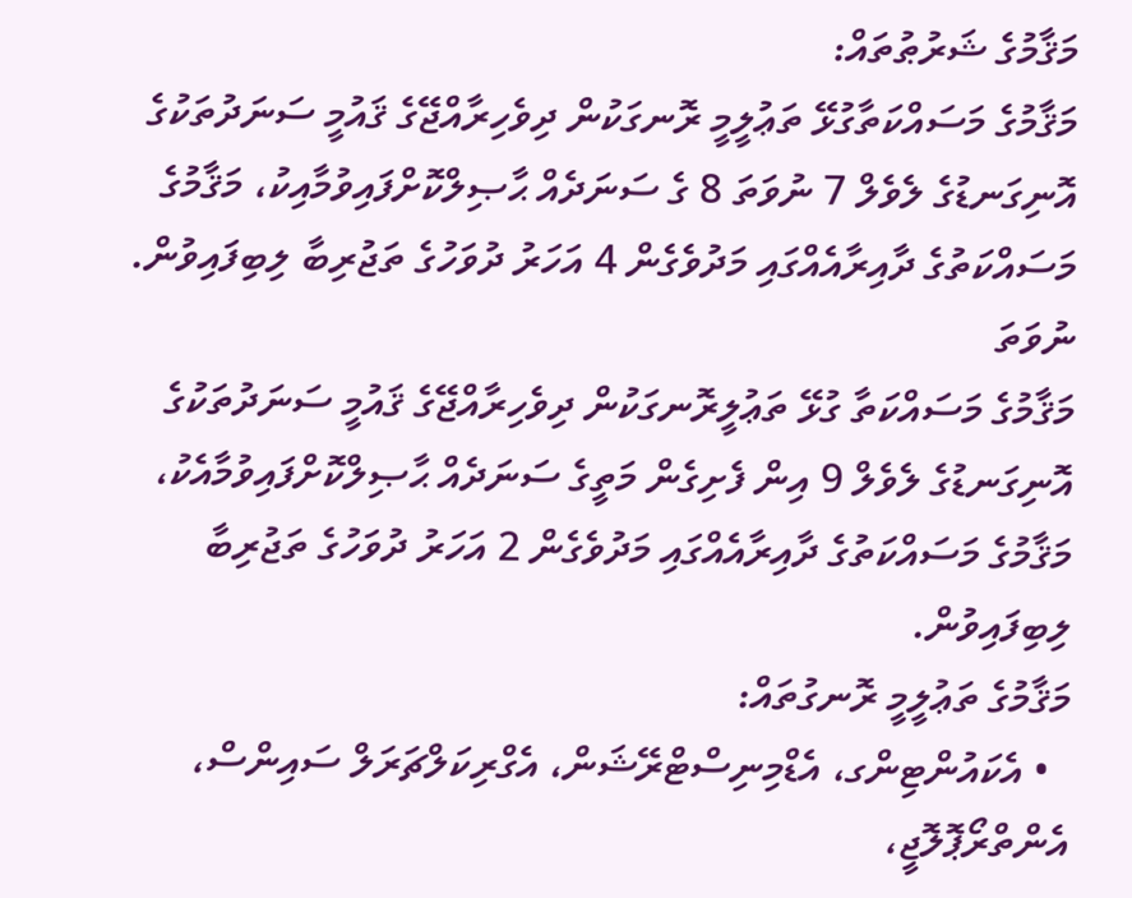މަޤާމުގެ ޝަރުޠުތައް:
މަޤާމުގެ މަސައްކަތާގުޅޭ ތަޢުލީމީ ރޮނގަކުން ދިވެހިރާއްޖޭގެ ޤައުމީ ސަނަދުތަކުގެ އޮނިގަނޑުގެ ލެވެލް 7 ނުވަތަ 8 ގެ ސަނަދެއް ޙާޞިލްކޮށްފައިވުމާއިކު، މަޤާމުގެ މަސައްކަތުގެ ދާއިރާއެއްގައި މަދުވެގެން 4 އަހަރު ދުވަހުގެ ތަޖުރިބާ ލިބިފައިވުން.
ނުވަތަ
މަޤާމުގެ މަސައްކަތާ ގުޅޭ ތަޢުލީރޮނގަކުން ދިވެހިރާއްޖޭގެ ޤައުމީ ސަނަދުތަކުގެ އޮނިގަނޑުގެ ލެވެލް 9 އިން ފެށިގެން މަތީގެ ސަނަދެއް ޙާޞިލްކޮށްފައިވުމާއެކު، މަޤާމުގެ މަސައްކަތުގެ ދާއިރާއެއްގައި މަދުވެގެން 2 އަހަރު ދުވަހުގެ ތަޖުރިބާ ލިބިފައިވުން.
މަޤާމުގެ ތަޢުލީމީ ރޮނގުތައް:
  • އެކައުންޓިންގ، އެޑްމިނިސްޓްރޭޝަން، އެގްރިކަލްޗަރަލް ސައިންސް، އެންތްރޯޕޮލޮޖީ،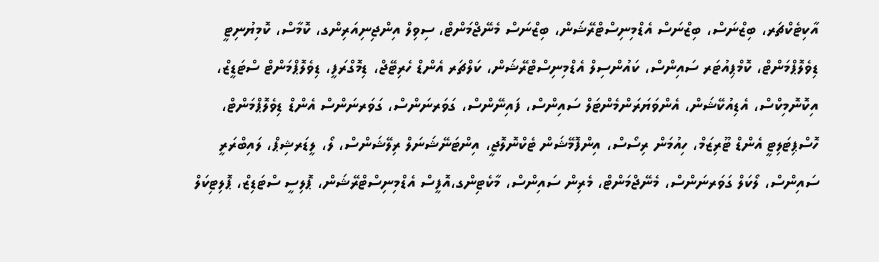އާކިޓެކްޗަރ، ބިޒްނަސް، ބިޒްނަސް އެޑްމިނިސްޓްރޭޝަން، ބިޒްނަސް މެނޭޖްމަންޓް، ސިވިލް އިންޖިނިއަރިންގ، ކޮމާސް، ކޮމިޔުނިޓީ ޑިވެލޮޕްމަންޓް، ކޮމްޕިއުޓަރ ސައިންސް، ކައުންސިލް އެޑްމިނިސްޓްރޭޝަން، ކަލްޗަރ އެންޑް ހެރިޓޭޖް، ޑިމޮގްރަފީ، ޑިވެލޮޕްމަންޓް ސްޓަޑީޒް، އިކޮނޮމިކްސް، އެޑިއުކޭޝަން، އެންވަޔަރަންމެންޓަލް ސައިންސް، ފައިނޭންސް، ގަވަރނަންސް، ގަވަރނަންސް އެންޑް ޑިވެލޮޕްމަންޓް، ހޮސްޕިޓަލިޓީ އެންޑް ޓޫރިޒަމް، ހިއުމަން ރިސޯސް، އިންފޮމޭޝަން ޓެކްނޮލޮޖީ، އިންޓަނޭޝަނަލް ރިލޭޝަންސް، ލޯ، ލީޑަރޝިޕް، ލައިބްރަރީ ސައިންސް، ލޯކަލް ގަވަރނަންސް، މެނޭޖްމަންޓް، މެރިން ސައިންސް، މާކެޓިންގ،އޮފީސް އެޑްމިނިސްޓްރޭޝަން، ޕޮލިސީ ސްޓަޑިޒް، ޕޮލިޓިކަލް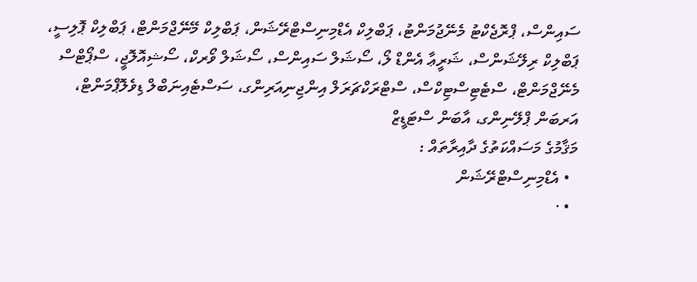ސައިންސް، ޕްރޮޖެކްޓު މެނޭޖުމަންޓު، ޕަބްލިކް އެޑްމިނިސްޓްރޭޝަން، ޕަބްލިކް މޭނޭޖްމަންޓް، ޕަބްލިކް ޕޮލިސީ، ޕަބްލިކް ރިލޭޝަންސް، ޝަރީޢާ އެންޑް ލޯ، ސޯޝަލް ސައިންސް، ސޯޝަލް ވޯރކް، ސޯޝިއޮލޮޖީ، ސްޕޯޓްސް މެނޭޖްމަންޓް، ސްޓެޓިސްޓިކްސް، ސްޓްރަކްޗަރަލް އިންޖިނިއަރިންގ، ސަސްޓެއިނަބްލް ޑިވެލޮޕްމަންޓް، އަރބަން ޕްލޭނިންގ، އާބަން ސްޓަޑީޒް
މަޤާމުގެ މަސައްކަތުގެ ދާއިރާތައް :
  • އެޑްމިނިސްޓްރޭޝަން
  • ·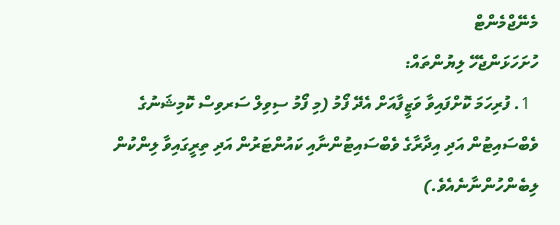މެނޭޖްމެންޓް
ހުށަހަޅަންޖެހޭ ލިޔުންތައް:
  1. ފުރިހަމަ ކޮށްފައިވާ ވަޒީފާއަށް އެދޭ ފޯމު (މި ފޯމު ސިވިލް ސަރވިސް ކޮމިޝަނުގެ ވެބްސައިޓުން އަދި އިދާރާގެ ވެބްސައިޓުންނާއި ކައުންޓަރުން އަދި ތިރީގައިވާ ލިންކުން ލިބެންހުންނާނެއެވެ.)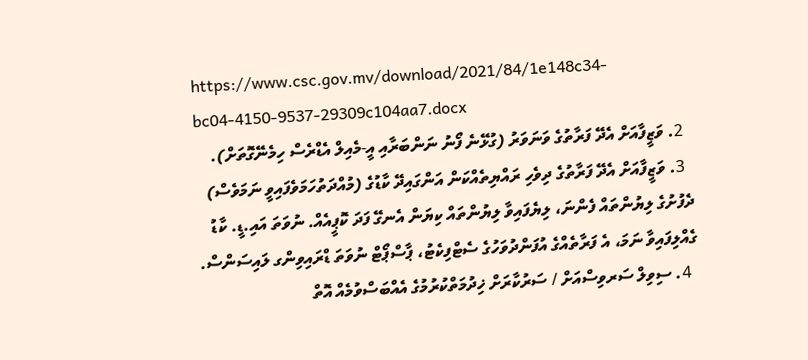https://www.csc.gov.mv/download/2021/84/1e148c34-bc04-4150-9537-29309c104aa7.docx
  2. ވަޒީފާއަށް އެދޭ ފަރާތުގެ ވަނަވަރު (ގުޅޭނެ ފޯނު ނަންބަރާއި އީ-މެއިލް އެޑްރެސް ހިމެނޭގޮތަށް).
  3. ވަޒީފާއަށް އެދޭ ފަރާތުގެ ދިވެހި ރައްޔިތެއްކަން އަންގައިދޭ ކާޑުގެ (މުއްދަތުހަމަވެފައިވީ ނަމަވެސް) ދެފުށުގެ ލިޔުންތައް ފެންނަ، ލިޔެފައިވާ ލިޔުންތައް ކިޔަން އެނގޭ ފަދަ ކޮޕީއެއް. ނުވަތަ އައި.ޑީ. ކާޑު ގެއްލިފައިވާ ނަމަ، އެ ފަރާތެއްގެ އުފަންދުވަހުގެ ސެޓްފިކެޓު، ޕާސްޕޯޓް ނުވަތަ ޑްރައިވިންގ ލައިސަންސް.
  4. ސިވިލް ސަރވިސްއަށް / ސަރުކާރަށް ޚިދުމަތްކުރުމުގެ އެއްބަސްވުމެއް އޮތް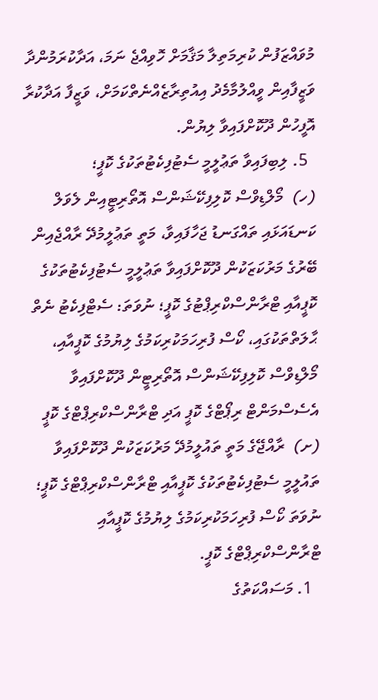މުވައްޒަފުން ކުރިމަތިލާ މަޤާމަށް ހޮވިއްޖެ ނަމަ، އަދާކުރަމުންދާ ވަޒީފާއިން ވީއްލުމާމެދު އިއުތިރާޒެއްނެތްކަމަށް، ވަޒީފާ އަދާކުރާ އޮފީހުން ދޫކޮށްފައިވާ ލިޔުން.
  5. ލިބިފައިވާ ތަޢުލީމީ ސެޓުފިކެޓުތަކުގެ ކޮޕީ؛
(ހ)  މޯލްޑިވްސް ކޮލިފިކޭޝަންސް އޮތޯރިޓީއިން ލެވަލް ކަނޑައަޅައި ތައްގަނޑު ޖަހާފައިވާ، މަތީ ތަޢުލީމުދޭ ރާއްޖެއިން ބޭރުގެ މަރުކަޒަކުން ދޫކޮށްފައިވާ ތަޢުލީމީ ސެޓުފިކެޓުތަކުގެ ކޮޕީއާއި ޓްރާންސްކްރިޕްޓުގެ ކޮޕީ؛ ނުވަތަ: ސެޓްފިކެޓު ނެތް ޙާލަތްތަކުގައި، ކޯސް ފުރިހަމަކުރިކަމުގެ ލިޔުމުގެ ކޮޕީއާއި، މޯލްޑިވްސް ކޮލިފިކޭޝަންސް އޮތޯރިޓީން ދޫކޮށްފައިވާ އެސެސްމަންޓް ރިޕޯޓްގެ ކޮޕީ އަދި ޓްރާންސްކްރިޕްޓްގެ ކޮޕީ
(ށ)  ރާއްޖޭގެ މަތީ ތައުލީމުދޭ މަރުކަޒަކުން ދޫކޮށްފައިވާ ތައުލީމީ ސެޓުފިކެޓުތަކުގެ ކޮޕީއާއި ޓްރާންސްކްރިޕްޓްގެ ކޮޕީ؛ ނުވަތަ ކޯސް ފުރިހަމަކުރިކަމުގެ ލިޔުމުގެ ކޮޕީއާއި ޓްރާންސްކްރިޕްޓްގެ ކޮޕީ.
  1. މަސައްކަތުގެ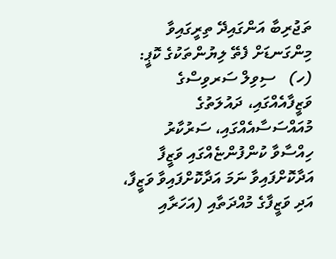ތަޖުރިބާ އަންގައިދޭ ތިރީގައިވާ މިންގަނޑަށް ފެތޭ ލިޔުންތަކުގެ ކޮޕީ:
(ހ)   ސިވިލް ސަރވިސްގެ ވަޒީފާއެއްގައި، ދައުލަތުގެ މުއައްސަސާއެއްގައި، ސަރުކާރު ހިއްސާވާ ކުންފުންޏެއްގައި ވަޒީފާ އަދާކޮށްފައިވާ ނަމަ އަދާކޮށްފައިވާ ވަޒީފާ، އަދި ވަޒީފާގެ މުއްދަތާއި (އަހަރާއި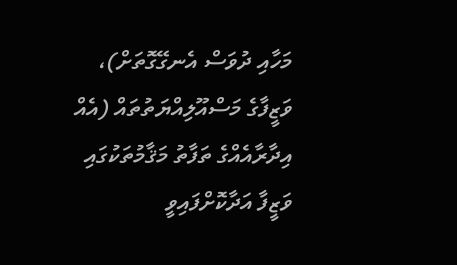މަހާއި ދުވަސް އެނގޭގޮތަށް)، ވަޒީފާގެ މަސްއޫލިއްޔަތުތައް (އެއް އިދާރާއެއްގެ ތަފާތު މަޤާމުތަކުގައި ވަޒީފާ އަދާކޮށްފައިވީ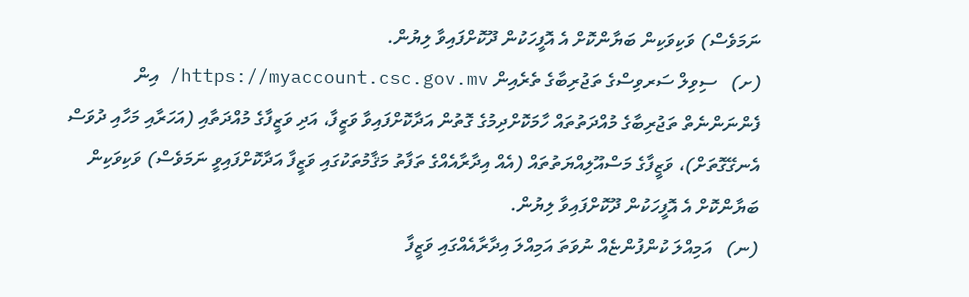ނަމަވެސް) ވަކިވަކިން ބަޔާންކޮށް އެ އޮފީހަކުން ދޫކޮށްފައިވާ ލިޔުން.
(ށ)   ސިވިލް ސަރވިސްގެ ތަޖުރިބާގެ ތެރެއިން https://myaccount.csc.gov.mv/ އިން ފެންނަންނެތް ތަޖުރިބާގެ މުއްދަތުތައް ހާމަކޮށްދިމުގެ ގޮތުން އަދާކޮށްފައިވާ ވަޒީފާ، އަދި ވަޒީފާގެ މުއްދަތާއި (އަހަރާއި މަހާއި ދުވަސް އެނގޭގޮތަށް)، ވަޒީފާގެ މަސްއޫލިއްޔަތުތައް (އެއް އިދާރާއެއްގެ ތަފާތު މަޤާމުތަކުގައި ވަޒީފާ އަދާކޮށްފައިވީ ނަމަވެސް) ވަކިވަކިން ބަޔާންކޮށް އެ އޮފީހަކުން ދޫކޮށްފައިވާ ލިޔުން.
(ނ)   އަމިއްލަ ކުންފުންޏެއް ނުވަތަ އަމިއްލަ އިދާރާއެއްގައި ވަޒީފާ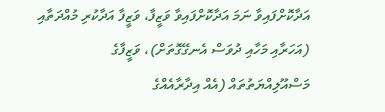އަދާކޮށްފައިވާ ނަމަ އަދާކޮށްފައިވާ ވަޒީފާ، ވަޒީފާ އަދާކުރި މުއްދަތާއި (އަހަރާއި މަހާއި ދުވަސް އެނގޭގޮތަށް)، ވަޒީފާގެ މަސްއޫލިއްޔަތުތައް (އެއް އިދާރާއެއްގެ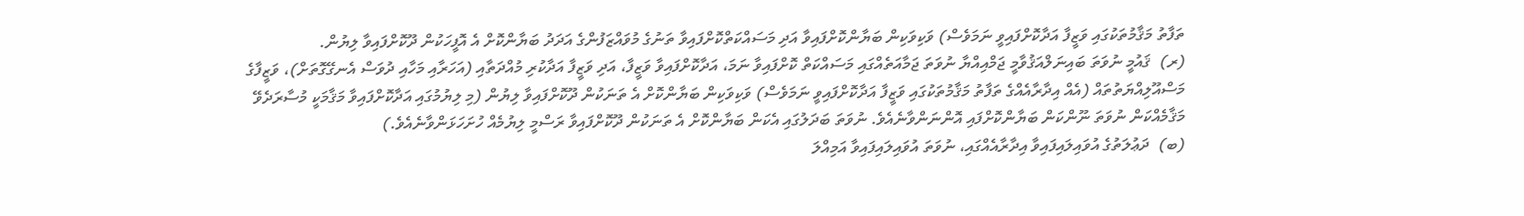ތަފާތު މަޤާމުތަކުގައި ވަޒީފާ އަދާކޮށްފައިވީ ނަމަވެސް) ވަކިވަކިން ބަޔާންކޮށްފައިވާ އަދި މަސައްކަތްކޮށްފައިވާ ތަނުގެ މުވައްޒަފުންގެ އަދަދު ބަޔާންކޮށް އެ އޮފީހަކުން ދޫކޮށްފައިވާ ލިޔުން.
(ރ)  ޤައުމީ ނުވަތަ ބައިނަލްއަޤުވާމީ ޖަމްއިއްޔާ ނުވަތަ ޖަމާއަތެއްގައި މަސައްކަތް ކޮށްފައިވާ ނަމަ، އަދާކޮށްފައިވާ ވަޒީފާ، އަދި ވަޒީފާ އަދާކުރި މުއްދަތާއި (އަހަރާއި މަހާއި ދުވަސް އެނގޭގޮތަށް)، ވަޒީފާގެ މަސްއޫލިއްޔަތުތައް (އެއް އިދާރާއެއްގެ ތަފާތު މަޤާމުތަކުގައި ވަޒީފާ އަދާކޮށްފައިވީ ނަމަވެސް) ވަކިވަކިން ބަޔާންކޮށް އެ ތަނަކުން ދޫކޮށްފައިވާ ލިޔުން (މި ލިޔުމުގައި އަދާކޮށްފައިވާ މަޤާމަކީ މުސާރަދެވޭ މަޤާމެއްކަން ނުވަތަ ނޫންކަން ބަޔާންކޮށްފައި އޮންނަންވާނެއެވެ. ނުވަތަ ބަދަލުގައި އެކަން ބަޔާންކޮށް އެ ތަނަކުން ދޫކޮށްފައިވާ ރަސްމީ ލިޔުމެއް ހުށަހަޅަންވާނެއެވެ.)
(ބ)  ދަޢުލަތުގެ އުވައިލައިފައިވާ އިދާރާއެއްގައި، ނުވަތަ އުވައިލައިފައިވާ އަމިއްލަ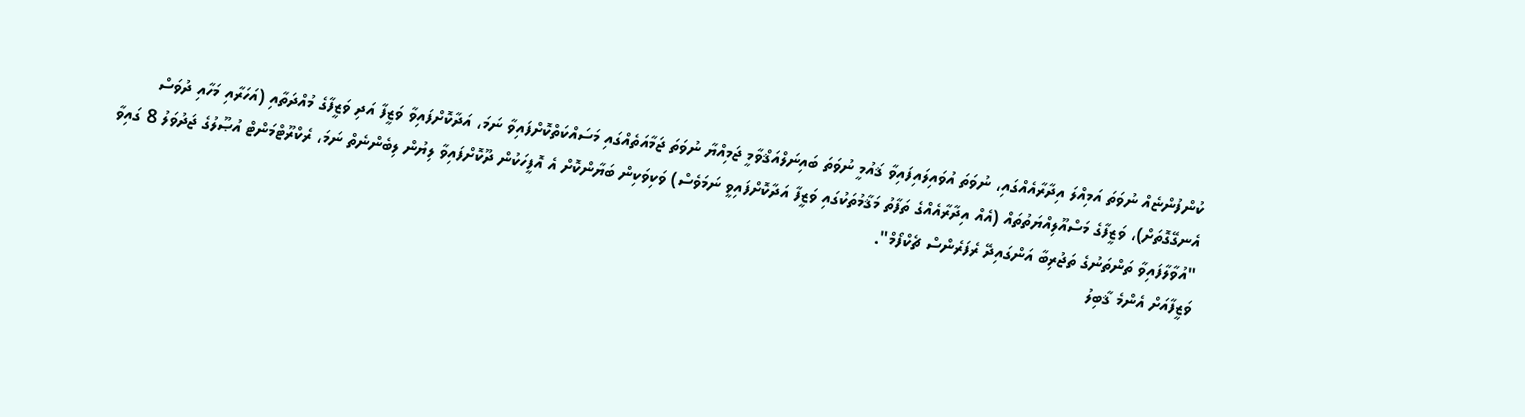ކުންފުންޏެއް ނުވަތަ އަމިއްލަ އިދާރާއެއްގައި، ނުވަތަ އުވައިލައިފައިވާ ޤައުމީ ނުވަތަ ބައިނަލްއަޤްވާމީ ޖަމިއްޔާ ނުވަތަ ޖަމާއަތެއްގައި މަސައްކަތްކޮށްފައިވާ ނަމަ، އަދާކޮށްފައިވާ ވަޒީފާ އަދި ވަޒީފާގެ މުއްދަތާއި (އަހަރާއި މަހާއި ދުވަސް އެނގޭގޮތަށް)، ވަޒީފާގެ މަސްއޫލިއްޔަތުތައް (އެއް އިދާރާއެއްގެ ތަފާތު މަޤާމުތަކުގައި ވަޒީފާ އަދާކޮށްފައިވީ ނަމަވެސް) ވަކިވަކިން ބަޔާންކޮށް އެ އޮފީހަކުން ދޫކޮށްފައިވާ ލިޔުން ލިބެންނެތް ނަމަ، ރެކްރޫޓްމަންޓް އުޞޫލުގެ ޖަދުވަލު 8 ގައިވާ "އުވާލާފައިވާ ތަންތަނުގެ ތަޖުރިބާ އަންގައިދޭ ރެފަރެންސް ޗެކްފޯމް".
ވަޒީފާއަށް އެންމެ ޤާބިލު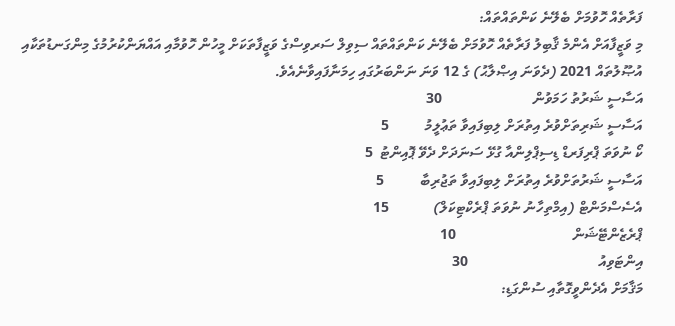ފަރާތެއް ހޮވުމަށް ބެލޭނެ ކަންތައްތައް:
މި ވަޒީފާއަށް އެންމެ ޤާބިލު ފަރާތެއް ހޮވުމަށް ބެލޭނެ ކަންތައްތައް ސިވިލް ސަރވިސްގެ ވަޒީފާތަކަށް މީހުން ހޮވުމާއި އައްޔަންކުރުމުގެ މިންގަނޑުތަކާއި އުޞޫލުތައް 2021 (ދެވަނަ އިޞްލާޙު) ގެ 12 ވަނަ ނަންބަރުގައި ހިމަނާފައިވާނެއެވެ.
އަސާސީ ޝަރުތު ހަމަވުން                         30
އަސާސީ ޝަރިތަށްވުރެ އިތުރަށް ލިބިފައިވާ ތަޢުލީމު          5
ކޯ ނުވަތަ ޕްރިފަރޑް ޑިސިޕްލިންއާ ގުޅޭ ސަނަދަށް ދެވޭ ޕޮއިންޓު  5
އަސާސީ ޝަރުތަށްވުރެ އިތުރަށް ލިބިފައިވާ ތަޖުރިބާ          5
އެސެސްމަންޓް (އިމްތިހާނު ނުވަތަ ޕްރެކްޓިކަލް)            15
ޕްރެޒެންޓޭޝަން                                10
އިންޓަވިއު                                    30
މަޤާމަށް އެދެންވީގޮތާއި ސުންގަޑި: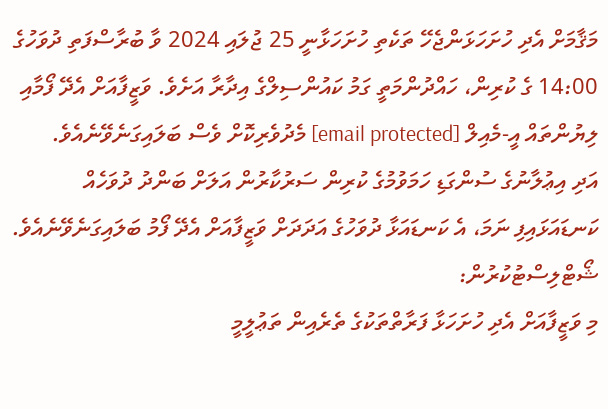މަޤާމަށް އެދި ހުށަހަޅަންޖެހޭ ތަކެތި ހުށަހަޅާނީ 25 ޖުލައި 2024 ވާ ބުރާސްފަތި ދުވަހުގެ 14:00 ގެ ކުރިން، ހައްދުންމަތީ ގަމު ކައުންސިލްގެ އިދާރާ އަށެވެ. ވަޒީފާއަށް އެދޭ ފޯމާއި ލިޔުންތައް އީ-މެއިލް [email protected] މެދުވެރިކޮށް ވެސް ބަލައިގަނެވޭނެއެވެ.
އަދި އިޢުލާނުގެ ސުންގަޑި ހަމަވުމުގެ ކުރިން ސަރުކާރުން އަލަށް ބަންދު ދުވަހެއް ކަނޑައަޅައިފި ނަމަ، އެ ކަނޑައަޅާ ދުވަހުގެ އަދަދަށް ވަޒީފާއަށް އެދޭ ފޯމު ބަލައިގަނެވޭނެއެވެ.
ޝޯޓްލިސްޓުކުރުން:
މި ވަޒީފާއަށް އެދި ހުށަހަޅާ ފަރާތްތަކުގެ ތެރެއިން ތަޢުލީމީ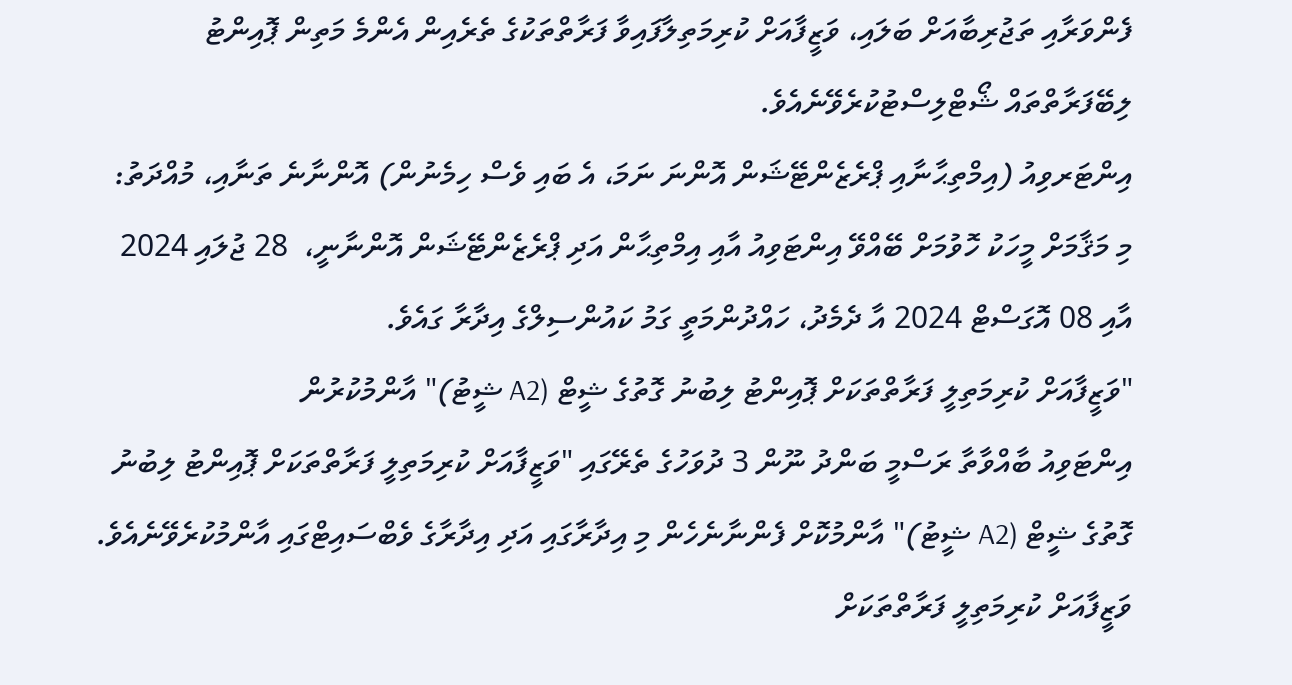ފެންވަރާއި ތަޖުރިބާއަށް ބަލައި، ވަޒީފާއަށް ކުރިމަތިލާފައިވާ ފަރާތްތަކުގެ ތެރެއިން އެންމެ މަތިން ޕޮއިންޓު ލިބޭފަރާތްތައް ޝޯޓްލިސްޓުކުރެވޭނެއެވެ.
އިންޓަރވިއު (އިމްތިޙާނާއި ޕްރެޒެންޓޭޝަން އޮންނަ ނަމަ، އެ ބައި ވެސް ހިމެނުން) އޮންނާނެ ތަނާއި، މުއްދަތު:
މި މަޤާމަށް މީހަކު ހޮވުމަށް ބޭއްވޭ އިންޓަވިއު އާއި އިމްތިޙާން އަދި ޕްރެޒެންޓޭޝަން އޮންނާނީ،  28 ޖުލައި 2024 އާއި 08 އޮގަސްޓް 2024 އާ ދެމެދު، ހައްދުންމަތީ ގަމު ކައުންސިލްގެ އިދާރާ ގައެވެ.
"ވަޒީފާއަށް ކުރިމަތިލީ ފަރާތްތަކަށް ޕޮއިންޓު ލިބުނު ގޮތުގެ ޝީޓް (A2 ޝީޓު)" އާންމުކުރުން
އިންޓަވިއު ބާއްވާތާ ރަސްމީ ބަންދު ނޫން 3 ދުވަހުގެ ތެރޭގައި "ވަޒީފާއަށް ކުރިމަތިލީ ފަރާތްތަކަށް ޕޮއިންޓު ލިބުނު ގޮތުގެ ޝީޓް (A2 ޝީޓު)" އާންމުކޮށް ފެންނާނެހެން މި އިދާރާގައި އަދި އިދާރާގެ ވެބްސައިޓްގައި އާންމުކުރެވޭނެއެވެ. ވަޒީފާއަށް ކުރިމަތިލީ ފަރާތްތަކަށް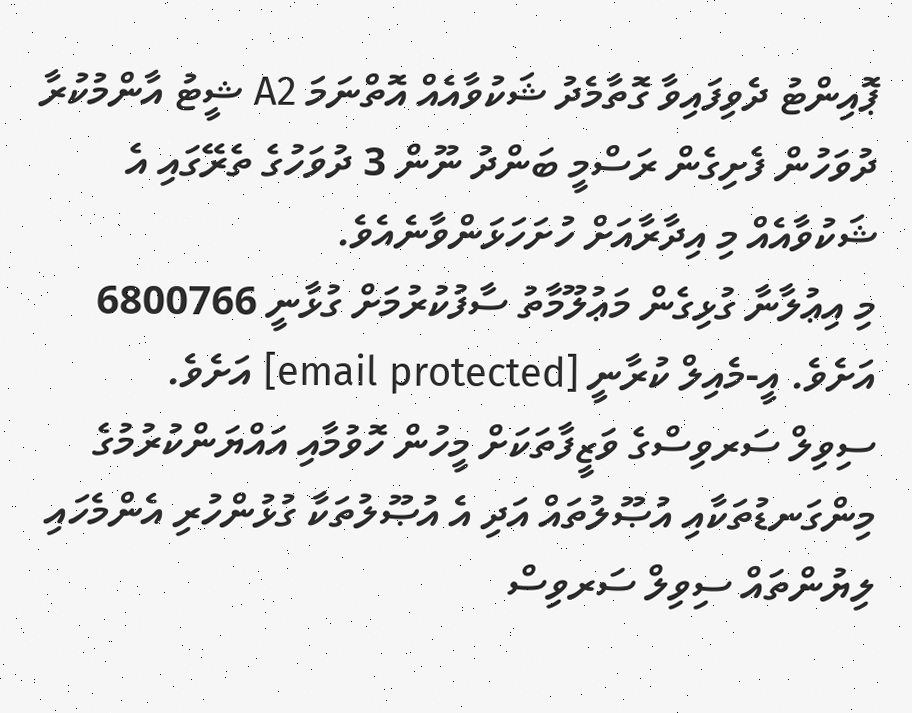ޕޮއިންޓު ދެވިފައިވާ ގޮތާމެދު ޝަކުވާއެއް އޮތްނަމަ A2 ޝީޓު އާންމުކުރާ ދުވަހުން ފެށިގެން ރަސްމީ ބަންދު ނޫން 3 ދުވަހުގެ ތެރޭގައި އެ ޝަކުވާއެއް މި އިދާރާއަށް ހުށަހަޅަންވާނެއެވެ.
މި އިޢުލާނާ ގުޅިގެން މަޢުލޫމާތު ސާފުކުރުމަށް ގުޅާނީ 6800766 އަށެވެ. އީ-މެއިލް ކުރާނީ [email protected] އަށެވެ.
ސިވިލް ސަރވިސްގެ ވަޒީފާތަކަށް މީހުން ހޮވުމާއި އައްޔަންކުރުމުގެ މިންގަނޑުތަކާއި އުޞޫލުތައް އަދި އެ އުޞޫލުތަކާ ގުޅުންހުރި އެންމެހައި ލިޔުންތައް ސިވިލް ސަރވިސް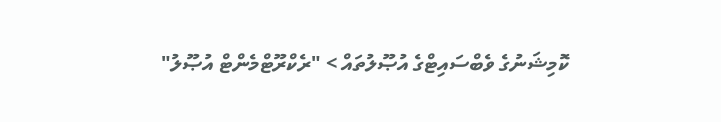ކޮމިޝަނުގެ ވެބްސައިޓްގެ އުޞޫލުތައް > "ރެކްރޫޓްމެންޓް އުޞޫލު"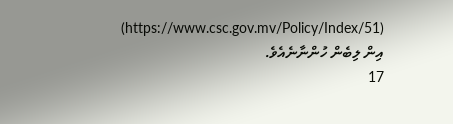(https://www.csc.gov.mv/Policy/Index/51) އިން ލިބެން ހުންނާނެއެވެ.
17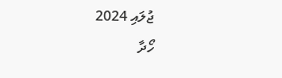ޖުލައި 2024
ހޯދާ